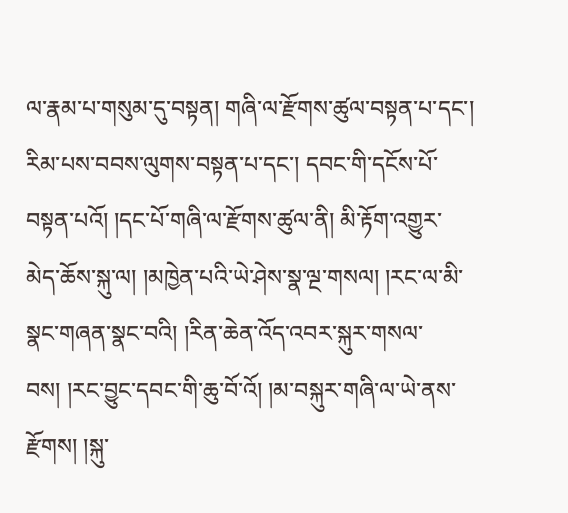ལ་རྣམ་པ་གསུམ་དུ་བསྟན། གཞི་ལ་རྫོགས་ཚུལ་བསྟན་པ་དང་། རིམ་པས་བབས་ལུགས་བསྟན་པ་དང་། དབང་གི་དངོས་པོ་བསྟན་པའོ། །དང་པོ་གཞི་ལ་རྫོགས་ཚུལ་ནི། མི་རྟོག་འགྱུར་མེད་ཆོས་སྐུ་ལ། །མཁྱེན་པའི་ཡེ་ཤེས་སྣ་ལྔ་གསལ། །རང་ལ་མི་སྣང་གཞན་སྣང་བའི། །རིན་ཆེན་འོད་འབར་སྐུར་གསལ་བས། །རང་བྱུང་དབང་གི་ཆུ་བོ་འོ། །མ་བསྐུར་གཞི་ལ་ཡེ་ནས་རྫོགས། །སྐུ་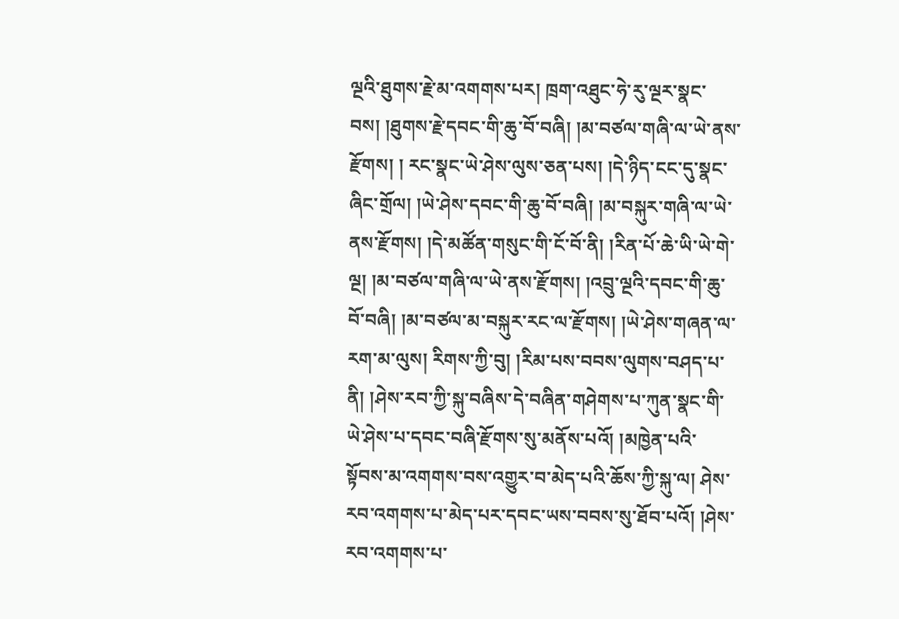ལྔའི་ཐུགས་རྗེ་མ་འགགས་པར། ཁྲག་འཐུང་ཧེ་རུ་ལྔར་སྣང་ བས། །ཐུགས་རྗེ་དབང་གི་ཆུ་བོ་བཞི། །མ་བཙལ་གཞི་ལ་ཡེ་ནས་རྫོགས། ། རང་སྣང་ཡེ་ཤེས་ལུས་ཅན་པས། །དེ་ཉིད་ངང་དུ་སྣང་ཞིང་གྲོལ། །ཡེ་ཤེས་དབང་གི་ཆུ་བོ་བཞི། །མ་བསྐུར་གཞི་ལ་ཡེ་ནས་རྫོགས། །དེ་མཚོན་གསུང་གི་ངོ་བོ་ནི། །རིན་པོ་ཆེ་ཡི་ཡེ་གེ་ལྔ། །མ་བཙལ་གཞི་ལ་ཡེ་ནས་རྫོགས། །འབྲུ་ལྔའི་དབང་གི་ཆུ་བོ་བཞི། །མ་བཙལ་མ་བསྐུར་རང་ལ་རྫོགས། །ཡེ་ཤེས་གཞན་ལ་རག་མ་ལུས། རིགས་ཀྱི་བུ། །རིམ་པས་བབས་ལུགས་བཤད་པ་ ནི། །ཤེས་རབ་ཀྱི་སྐུ་བཞིས་དེ་བཞིན་གཤེགས་པ་ཀུན་སྣང་གི་ཡེ་ཤེས་པ་དབང་བཞི་རྫོགས་སུ་མནོས་པའོ། །མཁྱེན་པའི་སྟོབས་མ་འགགས་བས་འགྱུར་བ་མེད་པའི་ཆོས་ཀྱི་སྐུ་ལ། ཤེས་རབ་འགགས་པ་མེད་པར་དབང་ཡས་བབས་སུ་ཐོབ་པའོ། །ཤེས་རབ་འགགས་པ་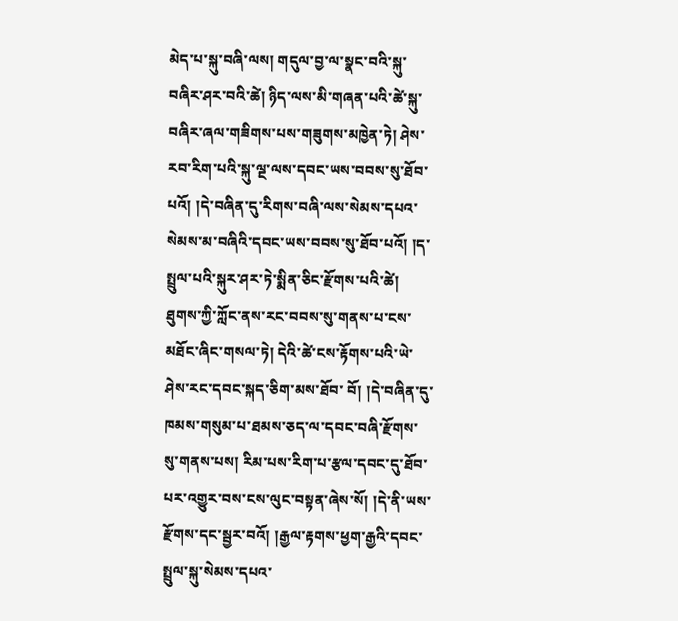མེད་པ་སྐུ་བཞི་ལས། གདུལ་བྱ་ལ་སྣང་བའི་སྐུ་བཞིར་ཤར་བའི་ཚེ། ཉིད་ལས་མི་གཞན་པའི་ཚེ་སྐུ་བཞིར་ཞལ་གཟིགས་པས་གཟུགས་མཁྱེན་ཏེ། ཤེས་རབ་རིག་པའི་སྐུ་ལྔ་ལས་དབང་ཡས་བབས་སུ་ཐོབ་པའོ། །དེ་བཞིན་དུ་རིགས་བཞི་ལས་སེམས་དཔའ་སེམས་མ་བཞིའི་དབང་ཡས་བབས་སུ་ཐོབ་པའོ། །ད་སྤྲུལ་པའི་སྐུར་ཤར་ཏེ་སྨིན་ཅིང་རྫོགས་པའི་ཚེ། ཐུགས་ཀྱི་ཀློང་ནས་རང་བབས་སུ་གནས་པ་ངས་མཐོང་ཞིང་གསལ་ཏེ། དེའི་ཚེ་ངས་རྟོགས་པའི་ཡེ་ཤེས་རང་དབང་སྐད་ཅིག་མས་ཐོབ་ བོ། །དེ་བཞིན་དུ་ཁམས་གསུམ་པ་ཐམས་ཅད་ལ་དབང་བཞི་རྫོགས་སུ་གནས་པས། རིམ་པས་རིག་པ་རྩལ་དབང་དུ་ཐོབ་པར་འགྱུར་བས་ངས་ལུང་བསྟན་ཞེས་སོ། །དེ་ནི་ཡས་རྫོགས་དང་སྦྱར་བའོ། །རྒྱལ་རྟགས་ཕྱག་རྒྱའི་དབང་སྤྲུལ་སྐུ་སེམས་དཔའ་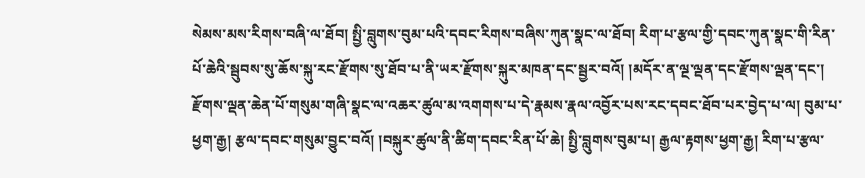སེམས་མས་རིགས་བཞི་ལ་ཐོབ། སྤྱི་བླུགས་བུམ་པའི་དབང་རིགས་བཞིས་ཀུན་སྣང་ལ་ཐོབ། རིག་པ་རྩལ་གྱི་དབང་ཀུན་སྣང་གི་རིན་པོ་ཆེའི་སྦུབས་སུ་ཆོས་སྐུ་རང་རྫོགས་སུ་ཐོབ་པ་ནི་ཡར་རྫོགས་སྐུར་མཁན་དང་སྦྱར་བའོ། །མདོར་ན་ལྔ་ལྡན་དང་རྫོགས་ལྡན་དང་། རྫོགས་ལྡན་ཆེན་པོ་གསུམ་གཞི་སྣང་ལ་འཆར་ཚུལ་མ་འགགས་པ་དེ་རྣམས་རྣལ་འབྱོར་པས་རང་དབང་ཐོབ་པར་བྱེད་པ་ལ། བུམ་པ་ཕྱག་རྒྱ། རྩལ་དབང་གསུམ་བྱུང་བའོ། །བསྐུར་ཚུལ་ནི་ཚིག་དབང་རིན་པོ་ཆེ། སྤྱི་བླུགས་བུམ་པ། རྒྱལ་རྟགས་ཕྱག་རྒྱ། རིག་པ་རྩལ་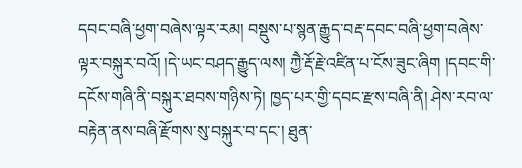དབང་བཞི་ཕྱག་བཞེས་ལྟར་རམ། བསྡུས་པ་སྙན་རྒྱུད་བརྡ་དབང་བཞི་ཕྱག་བཞེས་ལྟར་བསྐུར་བའོ། །དེ་ཡང་བཤད་རྒྱུད་ལས། ཀྱཻ་རྡོ་རྗེ་འཛིན་པ་ངོས་ཟུང་ཞིག །དབང་གི་དངོས་གཞི་ནི་བསྐུར་ཐབས་གཉིས་ཏེ། ཁྱད་པར་གྱི་དབང་རྫས་བཞི་ནི། ཤེས་རབ་ལ་བརྟེན་ནས་བཞི་རྫོགས་སུ་བསྐུར་བ་དང་། ཐུན་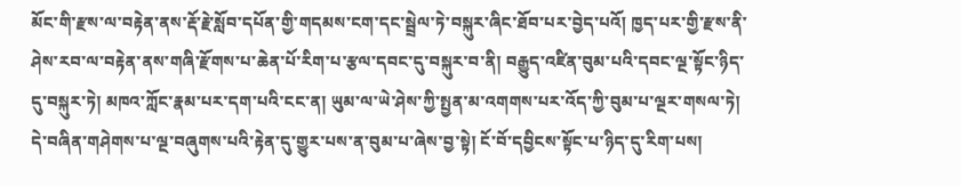མོང་གི་རྫས་ལ་བརྟེན་ནས་རྡོ་རྗེ་སློབ་དཔོན་གྱི་གདམས་ངག་དང་སྦྲེལ་ཏེ་བསྐུར་ཞིང་ཐོབ་པར་བྱེད་པའོ། ཁྱད་པར་གྱི་རྫས་ནི་ཤེས་རབ་ལ་བརྟེན་ནས་གཞི་རྫོགས་པ་ཆེན་པོ་རིག་པ་རྩལ་དབང་དུ་བསྐུར་བ་ནི། བརྒྱུད་འཛིན་བུམ་པའི་དབང་ལྔ་སྟོང་ཉིད་དུ་བསྐུར་ཏེ། མཁའ་ཀློང་རྣམ་པར་དག་པའི་ངང་ན། ཡུམ་ལ་ཡེ་ཤེས་ཀྱི་སྤྱན་མ་འགགས་པར་འོད་ཀྱི་བུམ་པ་ལྔར་གསལ་ཏེ། དེ་བཞིན་གཤེགས་པ་ལྔ་བཞུགས་པའི་རྟེན་དུ་གྱུར་པས་ན་བུམ་པ་ཞེས་བྱ་སྟེ། ངོ་བོ་དབྱིངས་སྟོང་པ་ཉིད་དུ་རིག་པས།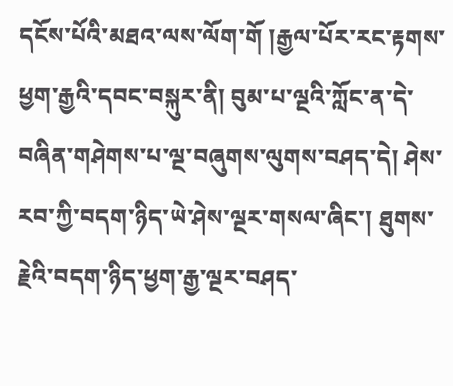དངོས་པོའི་མཐའ་ལས་ལོག་གོ །རྒྱལ་པོར་རང་རྟགས་ཕྱག་རྒྱའི་དབང་བསྐུར་ནི། བུམ་པ་ལྔའི་ཀློང་ན་དེ་བཞིན་གཤེགས་པ་ལྔ་བཞུགས་ལུགས་བཤད་དེ། ཤེས་རབ་ཀྱི་བདག་ཉིད་ཡེ་ཤེས་ལྔར་གསལ་ཞིང་། ཐུགས་རྗེའི་བདག་ཉིད་ཕྱག་རྒྱ་ལྔར་བཤད་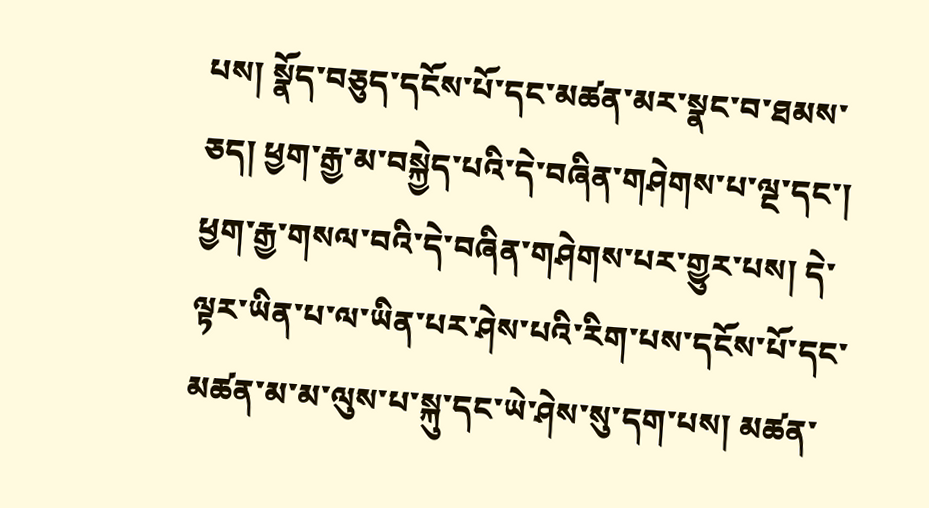པས། སྣོད་བཅུད་དངོས་པོ་དང་མཚན་མར་སྣང་བ་ཐམས་ཅད། ཕྱག་རྒྱ་མ་བསྐྱེད་པའི་དེ་བཞིན་གཤེགས་པ་ལྔ་དང་། ཕྱག་རྒྱ་གསལ་བའི་དེ་བཞིན་གཤེགས་པར་གྱུར་པས། དེ་ལྟར་ཡིན་པ་ལ་ཡིན་པར་ཤེས་པའི་རིག་པས་དངོས་པོ་དང་མཚན་མ་མ་ལུས་པ་སྐུ་དང་ཡེ་ཤེས་སུ་དག་པས། མཚན་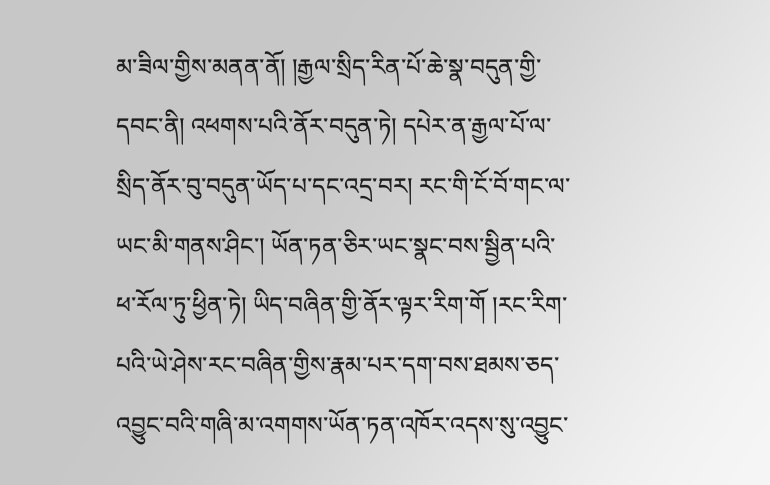མ་ཟིལ་གྱིས་མནན་ནོ། །རྒྱལ་སྲིད་རིན་པོ་ཆེ་སྣ་བདུན་གྱི་དབང་ནི། འཕགས་པའི་ནོར་བདུན་ཏེ། དཔེར་ན་རྒྱལ་པོ་ལ་སྲིད་ནོར་བུ་བདུན་ཡོད་པ་དང་འདྲ་བར། རང་གི་ངོ་བོ་གང་ལ་ཡང་མི་གནས་ཤིང་། ཡོན་ཏན་ཅིར་ཡང་སྣང་བས་སྦྱིན་པའི་ཕ་རོལ་ཏུ་ཕྱིན་ཏེ། ཡིད་བཞིན་གྱི་ནོར་ལྟར་རིག་གོ །རང་རིག་པའི་ཡེ་ཤེས་རང་བཞིན་གྱིས་རྣམ་པར་དག་བས་ཐམས་ཅད་འབྱུང་བའི་གཞི་མ་འགགས་ཡོན་ཏན་འཁོར་འདས་སུ་འབྱུང་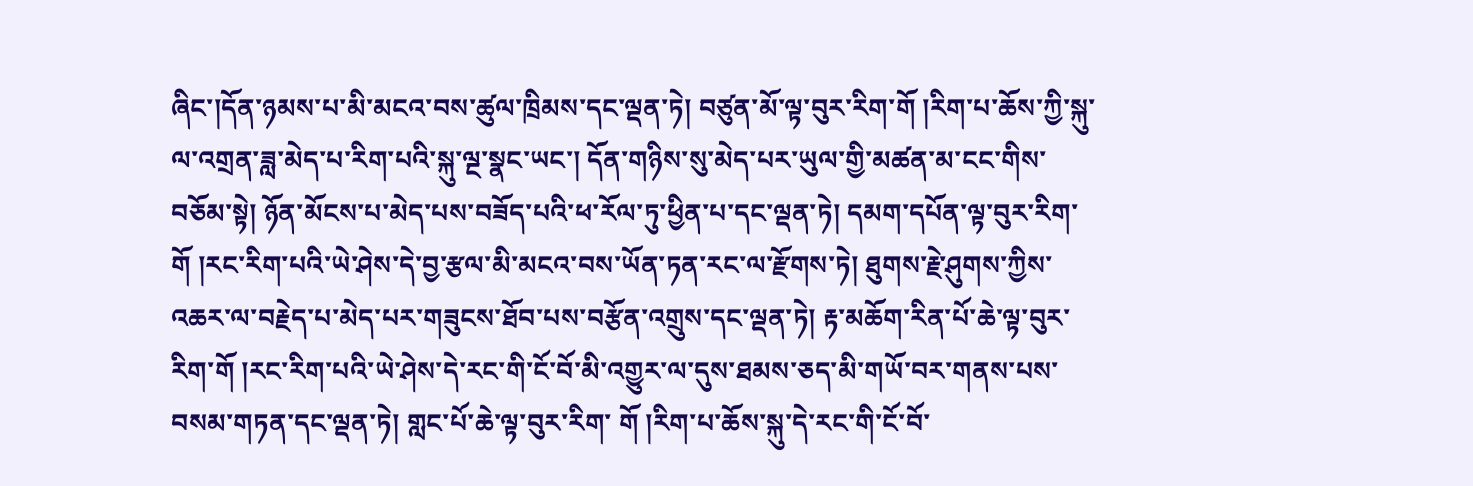ཞིང་།དོན་ཉམས་པ་མི་མངའ་བས་ཚུལ་ཁྲིམས་དང་ལྡན་ཏེ། བཙུན་མོ་ལྟ་བུར་རིག་གོ །རིག་པ་ཆོས་ཀྱི་སྐུ་ལ་འགྲན་ཟླ་མེད་པ་རིག་པའི་སྐུ་ལྔ་སྣང་ཡང་། དོན་གཉིས་སུ་མེད་པར་ཡུལ་གྱི་མཚན་མ་ངང་གིས་བཅོམ་སྟེ། ཉོན་མོངས་པ་མེད་པས་བཟོད་པའི་ཕ་རོལ་ཏུ་ཕྱིན་པ་དང་ལྡན་ཏེ། དམག་དཔོན་ལྟ་བུར་རིག་གོ །རང་རིག་པའི་ཡེ་ཤེས་དེ་བྱ་རྩལ་མི་མངའ་བས་ཡོན་ཏན་རང་ལ་རྫོགས་ཏེ། ཐུགས་རྗེ་ཤུགས་ཀྱིས་འཆར་ལ་བརྗེད་པ་མེད་པར་གཟུངས་ཐོབ་པས་བརྩོན་འགྲུས་དང་ལྡན་ཏེ། རྟ་མཆོག་རིན་པོ་ཆེ་ལྟ་བུར་རིག་གོ །རང་རིག་པའི་ཡེ་ཤེས་དེ་རང་གི་ངོ་བོ་མི་འགྱུར་ལ་དུས་ཐམས་ཅད་མི་གཡོ་བར་གནས་པས་བསམ་གཏན་དང་ལྡན་ཏེ། གླང་པོ་ཆེ་ལྟ་བུར་རིག་ གོ །རིག་པ་ཆོས་སྐུ་དེ་རང་གི་ངོ་བོ་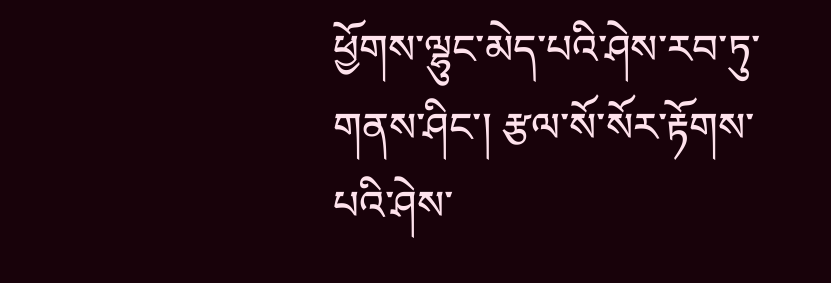ཕྱོགས་ལྷུང་མེད་པའི་ཤེས་རབ་ཏུ་གནས་ཤིང་། རྩལ་སོ་སོར་རྟོགས་པའི་ཤེས་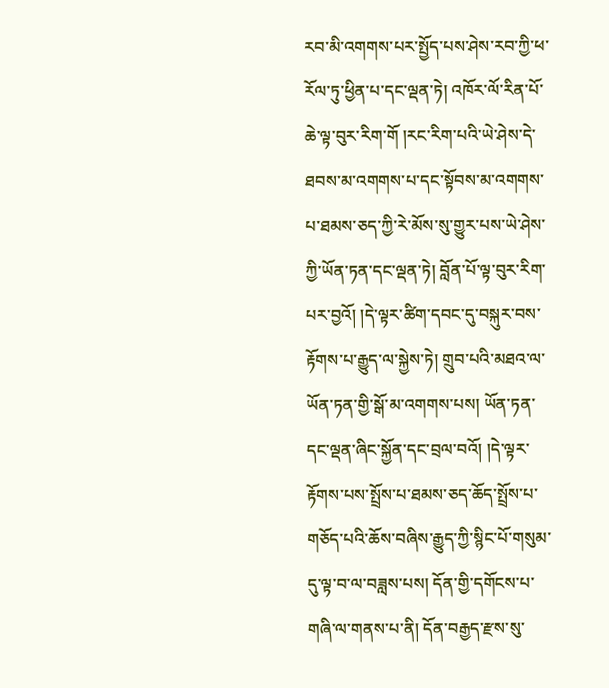རབ་མི་འགགས་པར་སྤྱོད་པས་ཤེས་རབ་ཀྱི་ཕ་རོལ་ཏུ་ཕྱིན་པ་དང་ལྡན་ཏེ། འཁོར་ལོ་རིན་པོ་ཆེ་ལྟ་བུར་རིག་གོ །རང་རིག་པའི་ཡེ་ཤེས་དེ་ཐབས་མ་འགགས་པ་དང་སྟོབས་མ་འགགས་པ་ཐམས་ཅད་ཀྱི་རེ་མོས་སུ་གྱུར་པས་ཡེ་ཤེས་ཀྱི་ཡོན་ཏན་དང་ལྡན་ཏེ། བློན་པོ་ལྟ་བུར་རིག་པར་བྱའོ། །དེ་ལྟར་ཚིག་དབང་དུ་བསྐུར་བས་རྟོགས་པ་རྒྱུད་ལ་སྐྱེས་ཏེ། གྲུབ་པའི་མཐའ་ལ་ཡོན་ཏན་གྱི་སྒོ་མ་འགགས་པས། ཡོན་ཏན་དང་ལྡན་ཞིང་སྐྱོན་དང་བྲལ་བའོ། །དེ་ལྟར་རྟོགས་པས་སྤྲོས་པ་ཐམས་ཅད་ཆོད་སྤྲོས་པ་གཅོད་པའི་ཆོས་བཞིས་རྒྱུད་ཀྱི་སྙིང་པོ་གསུམ་དུ་ལྟ་བ་ལ་བཟླས་པས། དོན་གྱི་དགོངས་པ་གཞི་ལ་གནས་པ་ནི། དོན་བརྒྱད་རྫས་སུ་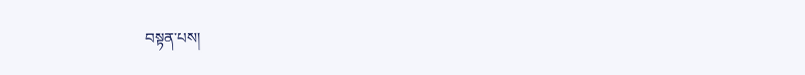བསྟན་པས།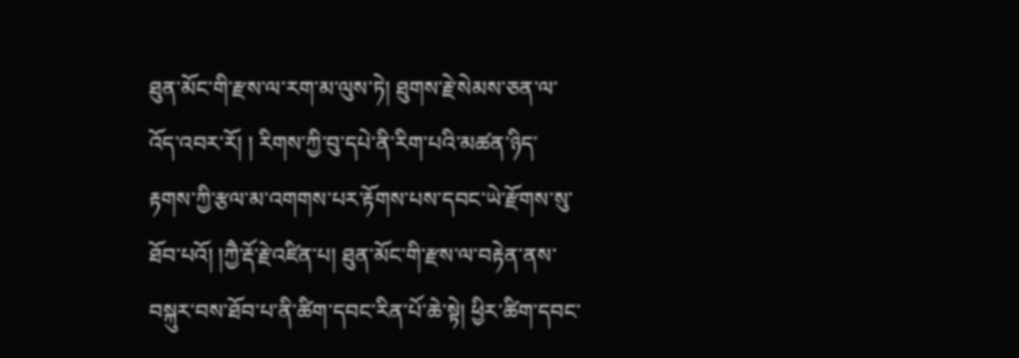ཐུན་མོང་གི་རྫས་ལ་རག་མ་ལུས་ཏེ། ཐུགས་རྗེ་སེམས་ཅན་ལ་འོད་འབར་རོ། ། རིགས་ཀྱི་བུ་དཔེ་ནི་རིག་པའི་མཚན་ཉིད་རྟགས་ཀྱི་རྩལ་མ་འགགས་པར་རྟོགས་པས་དབང་ཡེ་རྫོགས་སུ་ཐོབ་པའོ། །ཀྱཻ་རྡོ་རྗེ་འཛིན་པ། ཐུན་མོང་གི་རྫས་ལ་བརྟེན་ནས་བསྐུར་བས་ཐོབ་པ་ནི་ཚིག་དབང་རིན་པོ་ཆེ་སྟེ། ཕྱིར་ཚིག་དབང་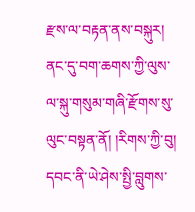རྫས་ལ་བརྟན་ནས་བསྐུར། ནང་དུ་བག་ཆགས་ཀྱི་ལུས་ལ་སྐུ་གསུམ་གཞི་རྫོགས་སུ་ལུང་བསྟན་ནོ། །རིགས་ཀྱི་བུ། དབང་ནི་ཡེ་ཤེས་སྤྱི་བླུགས་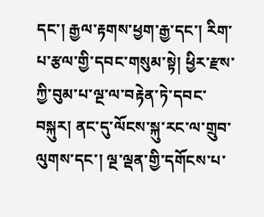དང་། རྒྱལ་རྟགས་ཕྱག་རྒྱ་དང་། རིག་པ་རྩལ་གྱི་དབང་གསུམ་སྟེ། ཕྱིར་རྫས་ཀྱི་བུམ་པ་ལྔ་ལ་བརྟེན་ཏེ་དབང་བསྐུར། ནང་དུ་ལོངས་སྐུ་རང་ལ་གྲུབ་ལུགས་དང་། ལྔ་ལྡན་གྱི་དགོངས་པ་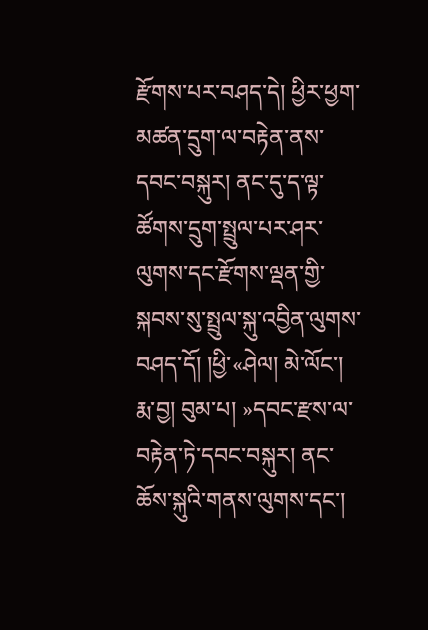རྫོགས་པར་བཤད་དེ། ཕྱིར་ཕྱག་མཚན་དྲུག་ལ་བརྟེན་ནས་དབང་བསྐུར། ནང་དུ་ད་ལྟ་ཚོགས་དྲུག་སྤྲུལ་པར་ཤར་ལུགས་དང་རྫོགས་ལྡན་གྱི་སྐབས་སུ་སྤྲུལ་སྐུ་འབྱིན་ལུགས་བཤད་དོ། །ཕྱི་«ཤེལ། མེ་ལོང་། རྨ་བྱ། བུམ་པ། »དབང་རྫས་ལ་བརྟེན་ཏེ་དབང་བསྐུར། ནང་ཆོས་སྐུའི་གནས་ལུགས་དང་།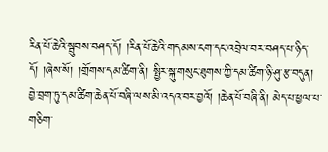རིན་པོ་ཆེའི་སྦུབས་བཤད་དོ། །རིན་པོ་ཆེའི་གདམས་ངག་དང་འབྲེལ་བར་བཤད་པ་ཉིད་དོ། །ཞེས་སོ། །གྲོགས་དམ་ཚིག་ནི། སྤྱིར་སྐུ་གསུང་ཐུགས་ཀྱི་དམ་ཚིག་ཉི་ཤུ་རྩ་བདུན། བྱེ་བྲག་ཏུ་དམ་ཚིག་ཆེན་པོ་བཞི་ལས་མི་འདའ་བར་བྱའོ། །ཆེན་པོ་བཞི་ནི། མེད་པ་ཕྱལ་པ་གཅིག་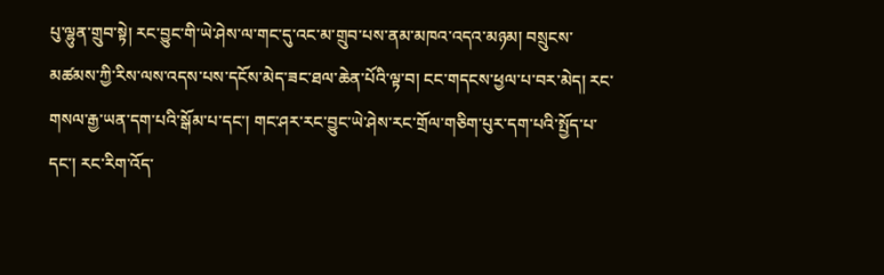པུ་ལྷུན་གྲུབ་སྟེ། རང་བྱུང་གི་ཡེ་ཤེས་ལ་གང་དུ་འང་མ་གྲུབ་པས་ནམ་མཁའ་འདའ་མཉམ། བསྲུངས་མཚམས་ཀྱི་རིས་ལས་འདས་པས་དངོས་མེད་ཟང་ཐལ་ཆེན་པོའི་ལྟ་བ། ངང་གདངས་ཕྱལ་པ་བར་མེད། རང་གསལ་རྒྱ་ཡན་དག་པའི་སྒོམ་པ་དང་། གང་ཤར་རང་བྱུང་ཡེ་ཤེས་རང་གྲོལ་གཅིག་པུར་དག་པའི་སྤྱོད་པ་དང་། རང་རིག་འོད་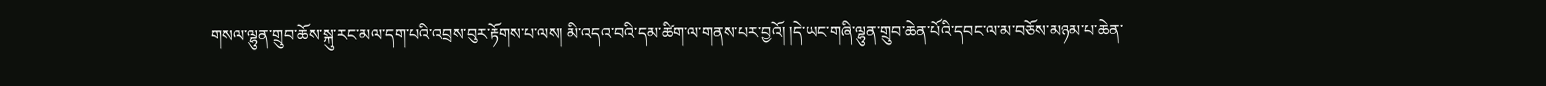གསལ་ལྷུན་གྲུབ་ཆོས་སྐུ་རང་མལ་དག་པའི་འབྲས་བུར་རྟོགས་པ་ལས། མི་འདའ་བའི་དམ་ཚིག་ལ་གནས་པར་བྱའོ། །དེ་ཡང་གཞི་ལྷུན་གྲུབ་ཆེན་པོའི་དབང་ལ་མ་བཅོས་མཉམ་པ་ཆེན་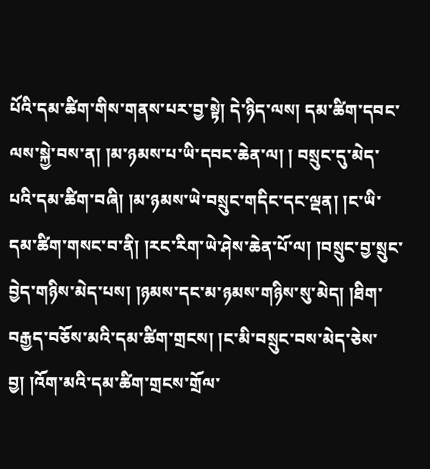པོའི་དམ་ཚིག་གིས་གནས་པར་བྱ་སྟེ། དེ་ཉིད་ལས། དམ་ཚིག་དབང་ལས་སྐྱེ་བས་ན། །མ་ཉམས་པ་ཡི་དབང་ཆེན་ལ། ། བསྲུང་དུ་མེད་པའི་དམ་ཚིག་བཞི། །མ་ཉམས་ཡེ་བསྲུང་གདིང་དང་ལྡན། །ང་ཡི་དམ་ཚིག་གསང་བ་ནི། །རང་རིག་ཡེ་ཤེས་ཆེན་པོ་ལ། །བསྲུང་བྱ་སྲུང་བྱེད་གཉིས་མེད་པས། །ཉམས་དང་མ་ཉམས་གཉིས་སུ་མེད། །ཐིག་བརྒྱད་བཅོས་མའི་དམ་ཚིག་གྲངས། །ང་མི་བསྲུང་བས་མེད་ཅེས་བྱ། །འོག་མའི་དམ་ཚིག་གྲངས་གྲོལ་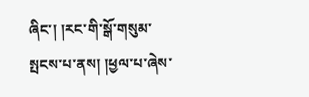ཞིང་། །རང་གི་སྒོ་གསུམ་སྤངས་པ་ནས། །ཕྱལ་པ་ཞེས་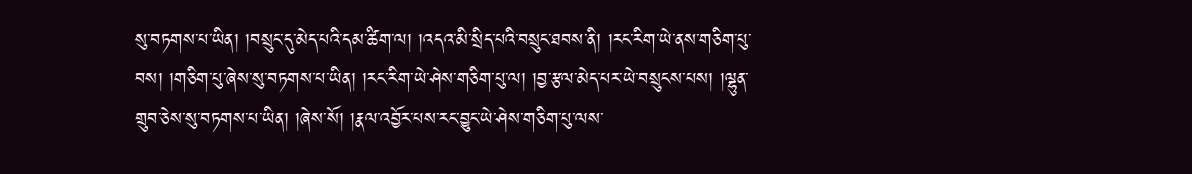སུ་བཏགས་པ་ཡིན། །བསྲུང་དུ་མེད་པའི་དམ་ཚིག་ལ། །འདའ་མི་སྲིད་པའི་བསྲུང་ཐབས་ནི། །རང་རིག་ཡེ་ནས་གཅིག་པུ་བས། །གཅིག་པུ་ཞེས་སུ་བཏགས་པ་ཡིན། །རང་རིག་ཡེ་ཤེས་གཅིག་པུ་ལ། །བྱ་རྩལ་མེད་པར་ཡེ་བསྲུངས་པས། །ལྷུན་གྲུབ་ཅེས་སུ་བཏགས་པ་ཡིན། །ཞེས་སོ། །རྣལ་འབྱོར་པས་རང་བྱུང་ཡེ་ཤེས་གཅིག་པུ་ལས་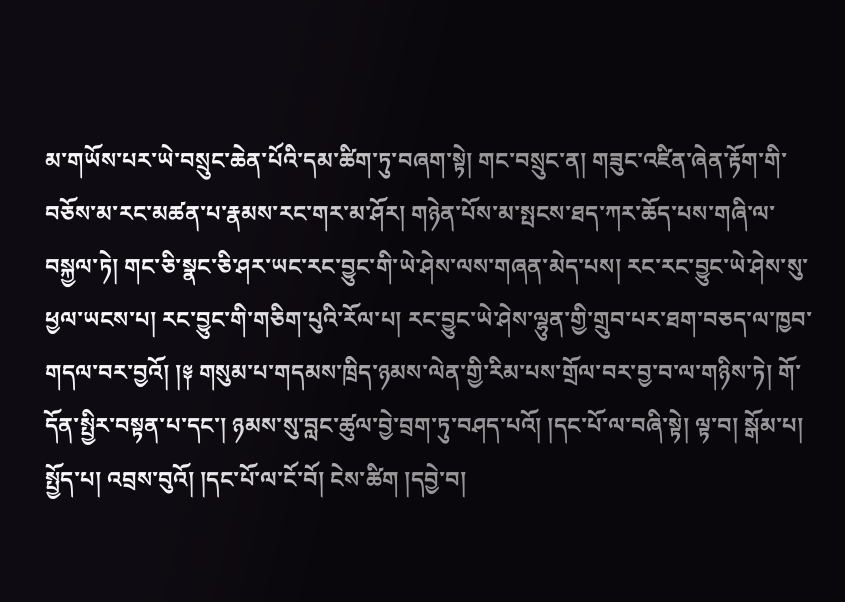མ་གཡོས་པར་ཡེ་བསྲུང་ཆེན་པོའི་དམ་ཚིག་ཏུ་བཞག་སྟེ། གང་བསྲུང་ན། གཟུང་འཛིན་ཞེན་རྟོག་གི་བཅོས་མ་རང་མཚན་པ་རྣམས་རང་གར་མ་ཤོར། གཉེན་པོས་མ་སྤངས་ཐད་ཀར་ཆོད་པས་གཞི་ལ་བསྐྱལ་ཏེ། གང་ཅི་སྣང་ཅི་ཤར་ཡང་རང་བྱུང་གི་ཡེ་ཤེས་ལས་གཞན་མེད་པས། རང་རང་བྱུང་ཡེ་ཤེས་སུ་ཕྱལ་ཡངས་པ། རང་བྱུང་གི་གཅིག་པུའི་རོལ་པ། རང་བྱུང་ཡེ་ཤེས་ལྷུན་གྱི་གྲུབ་པར་ཐག་བཅད་ལ་ཁྱབ་གདལ་བར་བྱའོ། །༈ གསུམ་པ་གདམས་ཁྲིད་ཉམས་ལེན་གྱི་རིམ་པས་གྲོལ་བར་བྱ་བ་ལ་གཉིས་ཏེ། གོ་དོན་སྤྱིར་བསྟན་པ་དང་། ཉམས་སུ་བླང་ཚུལ་བྱེ་བྲག་ཏུ་བཤད་པའོ། །དང་པོ་ལ་བཞི་སྟེ། ལྟ་བ། སྒོམ་པ། སྤྱོད་པ། འབྲས་བུའོ། །དང་པོ་ལ་ངོ་བོ། ངེས་ཚིག །དབྱེ་བ།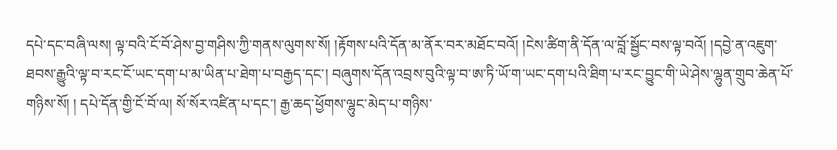དཔེ་དང་བཞི་ལས། ལྟ་བའི་ངོ་བོ་ཤེས་བྱ་གཤིས་ཀྱི་གནས་ལུགས་སོ། །རྟོགས་པའི་དོན་མ་ནོར་བར་མཐོང་བའོ། །ངེས་ཚིག་ནི་དོན་ལ་བློ་སྦྱོང་བས་ལྟ་བའོ། །དབྱེ་ན་འཇུག་ཐབས་རྒྱུའི་ལྟ་བ་རང་ངོ་ཡང་དག་པ་མ་ཡིན་པ་ཐེག་པ་བརྒྱད་དང་། བཞུགས་དོན་འབྲས་བུའི་ལྟ་བ་ཨ་ཏི་ཡོ་ག་ཡང་དག་པའི་ཐིག་པ་རང་བྱུང་གི་ཡེ་ཤེས་ལྷུན་གྲུབ་ཆེན་པོ་གཉིས་སོ། ། དཔེ་དོན་གྱི་ངོ་བོ་ལ། སོ་སོར་འཛིན་པ་དང་། རྒྱ་ཆད་ཕྱོགས་ལྷུང་མེད་པ་གཉིས་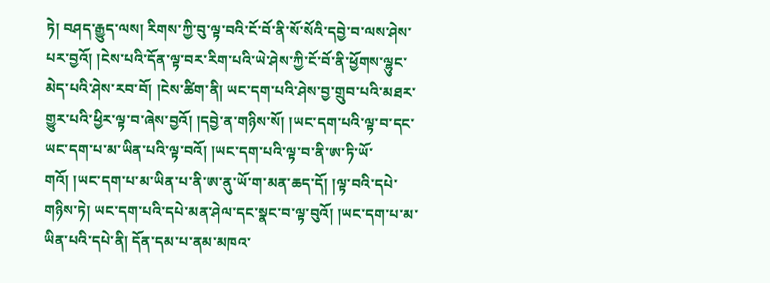ཏེ། བཤད་རྒྱུད་ལས། རིགས་ཀྱི་བུ་ལྟ་བའི་ངོ་བོ་ནི་སོ་སོའི་དབྱེ་བ་ལས་ཤེས་པར་བྱའོ། །ངེས་པའི་དོན་ལྟ་བར་རིག་པའི་ཡེ་ཤེས་ཀྱི་ངོ་བོ་ནི་ཕྱོགས་ལྷུང་མེད་པའི་ཤེས་རབ་བོ། །ངེས་ཚིག་ནི། ཡང་དག་པའི་ཤེས་བྱ་གྲུབ་པའི་མཐར་གྱུར་པའི་ཕྱིར་ལྟ་བ་ཞེས་བྱའོ། །དབྱེ་ན་གཉིས་སོ། །ཡང་དག་པའི་ལྟ་བ་དང་ཡང་དག་པ་མ་ཡིན་པའི་ལྟ་བའོ། །ཡང་དག་པའི་ལྟ་བ་ནི་ཨ་ཏི་ཡོ་གའོ། །ཡང་དག་པ་མ་ཡིན་པ་ནི་ཨ་ནུ་ཡོ་ག་མན་ཆད་དོ། །ལྟ་བའི་དཔེ་གཉིས་ཏེ། ཡང་དག་པའི་དཔེ་མན་ཤེལ་དང་སྣང་བ་ལྟ་བུའོ། །ཡང་དག་པ་མ་ཡིན་པའི་དཔེ་ནི། དོན་དམ་པ་ནམ་མཁའ་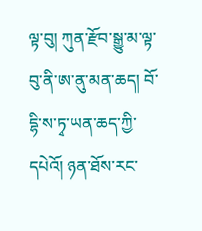ལྟ་བུ། ཀུན་རྫོབ་སྒྱུ་མ་ལྟ་བུ་ནི་ཨ་ནུ་མན་ཆད། བོ་དྷི་ས་ཏྭ་ཡན་ཆད་ཀྱི་དཔེའོ། ཉན་ཐོས་རང་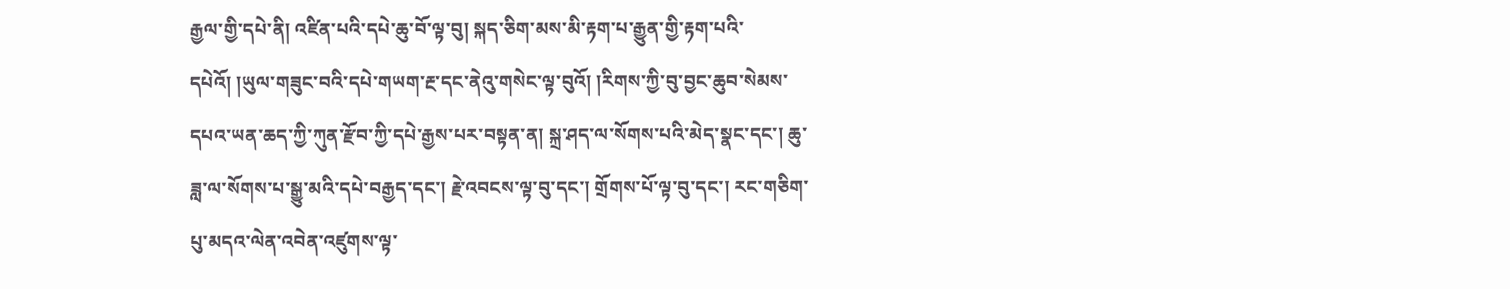རྒྱལ་གྱི་དཔེ་ནི། འཛིན་པའི་དཔེ་ཆུ་བོ་ལྟ་བུ། སྐད་ཅིག་མས་མི་རྟག་པ་རྒྱུན་གྱི་རྟག་པའི་ དཔེའོ། །ཡུལ་གཟུང་བའི་དཔེ་གཡག་རྔ་དང་ནེའུ་གསེང་ལྟ་བུའོ། །རིགས་ཀྱི་བུ་བྱང་ཆུབ་སེམས་དཔའ་ཡན་ཆད་ཀྱི་ཀུན་རྫོབ་ཀྱི་དཔེ་རྒྱས་པར་བསྟན་ན། སྐྲ་ཤད་ལ་སོགས་པའི་མེད་སྣང་དང་། ཆུ་ཟླ་ལ་སོགས་པ་སྒྱུ་མའི་དཔེ་བརྒྱད་དང་། རྗེ་འབངས་ལྟ་བུ་དང་། གྲོགས་པོ་ལྟ་བུ་དང་། རང་གཅིག་པུ་མདའ་ལེན་འབེན་འཛུགས་ལྟ་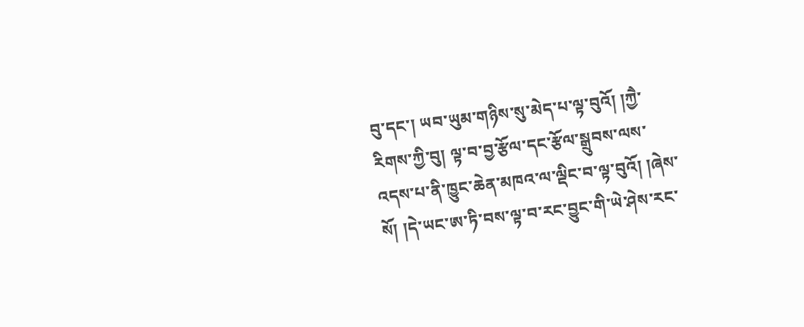བུ་དང་། ཡབ་ཡུམ་གཉིས་སུ་མེད་པ་ལྟ་བུའོ། །ཀྱཻ་རིགས་ཀྱི་བུ། ལྟ་བ་བྱ་རྩོལ་དང་རྩོལ་སྒྲུབས་ལས་འདས་པ་ནི་ཁྱུང་ཆེན་མཁའ་ལ་ལྡིང་བ་ལྟ་བུའོ། །ཞེས་སོ། །དེ་ཡང་ཨ་ཏི་བས་ལྟ་བ་རང་བྱུང་གི་ཡེ་ཤེས་རང་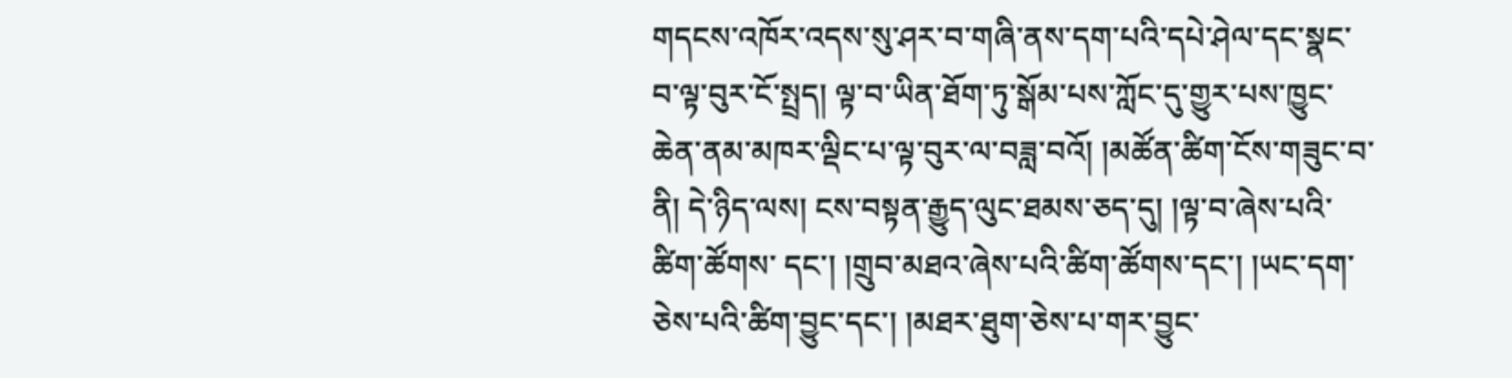གདངས་འཁོར་འདས་སུ་ཤར་བ་གཞི་ནས་དག་པའི་དཔེ་ཤེལ་དང་སྣང་བ་ལྟ་བུར་ངོ་སྤྲད། ལྟ་བ་ཡིན་ཐོག་ཏུ་སྒོམ་པས་ཀློང་དུ་གྱུར་པས་ཁྱུང་ཆེན་ནམ་མཁར་ལྡིང་པ་ལྟ་བུར་ལ་བཟླ་བའོ། །མཚོན་ཚིག་ངོས་གཟུང་བ་ནི། དེ་ཉིད་ལས། ངས་བསྟན་རྒྱུད་ལུང་ཐམས་ཅད་དུ། །ལྟ་བ་ཞེས་པའི་ཚིག་ཚོགས་ དང་། །གྲུབ་མཐའ་ཞེས་པའི་ཚིག་ཚོགས་དང་། །ཡང་དག་ཅེས་པའི་ཚིག་བྱུང་དང་། །མཐར་ཐུག་ཅེས་པ་གར་བྱུང་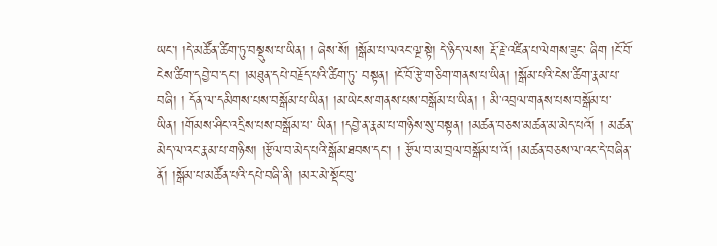ཡང་། །དེ་མཚོན་ཚིག་ཏུ་བསྡུས་པ་ཡིན། ། ཞེས་སོ། །སྒོམ་པ་ལའང་ལྔ་སྟེ། དེ་ཉིད་ལས། རྡོ་རྗེ་འཛིན་པ་ལེགས་ཟུང་ ཞིག །ངོ་བོ་ངེས་ཚིག་དབྱེ་བ་དང་། །མཐུན་དཔེ་བརྗོད་པའི་ཚིག་ཏུ་ བསྟན། །ངོ་བོ་རྩེ་གཅིག་གནས་པ་ཡིན། །སྒོམ་པའི་ངེས་ཚིག་རྣམ་པ་བཞི། ། དོན་ལ་དམིགས་པས་བསྒོམ་པ་ཡིན། །མ་ཡེངས་གནས་པས་བསྒོམ་པ་ཡིན། ། མི་འབྲལ་གནས་པས་བསྒོམ་པ་ཡིན། །གོམས་ཤིང་འདྲིས་པས་བསྒོམ་པ་ ཡིན། །དབྱེ་ན་རྣམ་པ་གཉིས་སུ་བསྟན། །མཚན་བཅས་མཚན་མ་མེད་པའོ། ། མཚན་མེད་ལ་འང་རྣམ་པ་གཉིས། །རྩོལ་བ་མེད་པའི་སྒོམ་ཐབས་དང་། ། རྩོལ་བ་མ་བྲལ་བསྒོམ་པ་འོ། །མཚན་བཅས་ལ་འང་དེ་བཞིན་ནོ། །སྒོམ་པ་མཚོན་པའི་དཔེ་བཞི་ནི། །མར་མེ་སྡོང་བུ་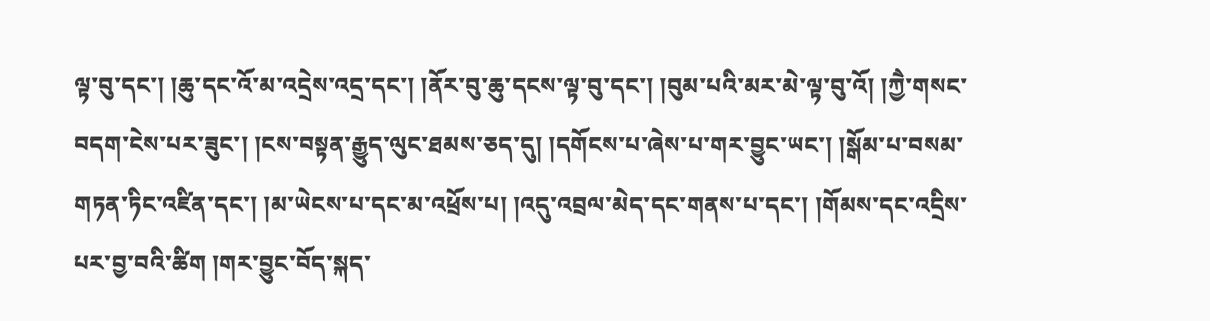ལྟ་བུ་དང་། །ཆུ་དང་འོ་མ་འདྲེས་འདྲ་དང་། །ནོར་བུ་ཆུ་དངས་ལྟ་བུ་དང་། །བུམ་པའི་མར་མེ་ལྟ་བུ་འོ། །ཀྱཻ་གསང་བདག་ངེས་པར་ཟུང་། །ངས་བསྟན་རྒྱུད་ལུང་ཐམས་ཅད་དུ། །དགོངས་པ་ཞེས་པ་གར་བྱུང་ཡང་། །སྒོམ་པ་བསམ་གཏན་ཏིང་འཛིན་དང་། །མ་ཡེངས་པ་དང་མ་འཕྲོས་པ། །འདུ་འབྲལ་མེད་དང་གནས་པ་དང་། །གོམས་དང་འདྲིས་པར་བྱ་བའི་ཚིག །གར་བྱུང་བོད་སྐད་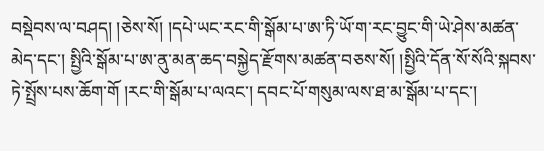བསྡེབས་ལ་བཤད། །ཅེས་སོ། །དཔེ་ཡང་རང་གི་སྒོམ་པ་ཨ་ཏི་ཡོ་ག་རང་བྱུང་གི་ཡེ་ཤེས་མཚན་མེད་དང་། སྤྱིའི་སྒོམ་པ་ཨ་ནུ་མན་ཆད་བསྐྱེད་རྫོགས་མཚན་བཅས་སོ། །སྤྱིའི་དོན་སོ་སོའི་སྐབས་ཏེ་སྤྲོས་པས་ཆོག་གོ །རང་གི་སྒོམ་པ་ལའང་། དབང་པོ་གསུམ་ལས་ཐ་མ་སྒོམ་པ་དང་།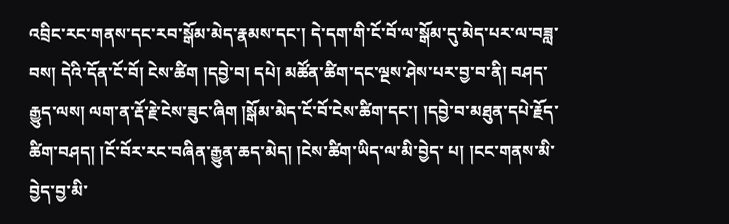འབྲིང་རང་གནས་དང་རབ་སྒོམ་མེད་རྣམས་དང་། དེ་དག་གི་ངོ་བོ་ལ་སྒོམ་དུ་མེད་པར་ལ་བཟླ་བས། དེའི་དོན་ངོ་བོ། ངེས་ཚིག །དབྱེ་བ། དཔེ། མཚོན་ཚིག་དང་ལྔས་ཤེས་པར་བྱ་བ་ནི། བཤད་རྒྱུད་ལས། ལག་ན་རྡོ་རྗེ་ངེས་ཟུང་ཞིག །སྒོམ་མེད་ངོ་བོ་ངེས་ཚིག་དང་། །དབྱེ་བ་མཐུན་དཔེ་རྗོད་ཚིག་བཤད། །ངོ་བོར་རང་བཞིན་རྒྱུན་ཆད་མེད། །ངེས་ཚིག་ཡིད་ལ་མི་བྱེད་ པ། །ངང་གནས་མི་བྱེད་བྱ་མི་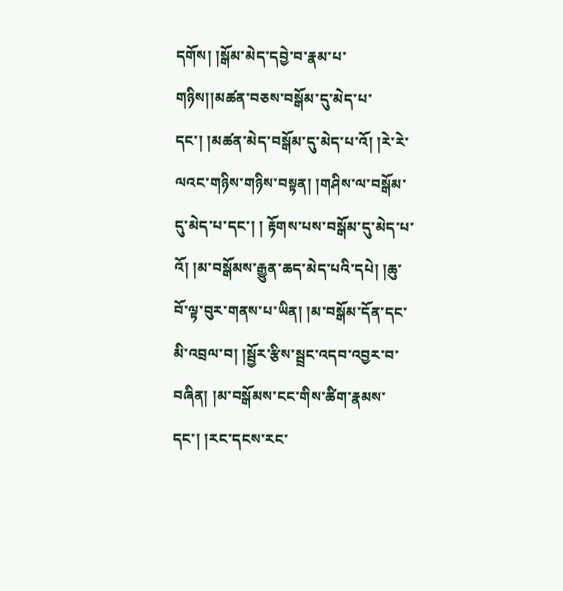དགོས། །སྒོམ་མེད་དབྱེ་བ་རྣམ་པ་གཉིས།།མཚན་བཅས་བསྒོམ་དུ་མེད་པ་དང་། །མཚན་མེད་བསྒོམ་དུ་མེད་པ་འོ། །རེ་རེ་ལའང་གཉིས་གཉིས་བསྟན། །གཤིས་ལ་བསྒོམ་དུ་མེད་པ་དང་། ། རྟོགས་པས་བསྒོམ་དུ་མེད་པ་འོ། །མ་བསྒོམས་རྒྱུན་ཆད་མེད་པའི་དཔེ། །ཆུ་བོ་ལྟ་བུར་གནས་པ་ཡིན། །མ་བསྒོམ་དོན་དང་མི་འབྲལ་བ། །སྦྱོར་རྩིས་སྦྲང་འདབ་འབྱར་བ་བཞིན། །མ་བསྒོམས་ངང་གིས་ཚིག་རྣམས་དང་། །རང་དངས་རང་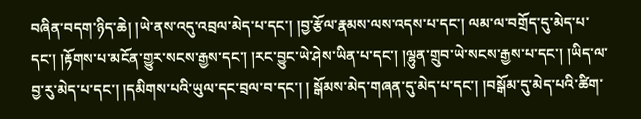བཞིན་བདག་ཉིད་ཆེ། །ཡེ་ནས་འདུ་འབྲལ་མེད་པ་དང་། །བྱ་རྩོལ་རྣམས་ལས་འདས་པ་དང་། ལམ་ལ་བགྲོད་དུ་མེད་པ་དང་། །རྟོགས་པ་མངོན་གྱུར་སངས་རྒྱས་དང་། །རང་བྱུང་ཡེ་ཤེས་ཡིན་པ་དང་། །ལྷུན་གྲུབ་ཡེ་སངས་རྒྱས་པ་དང་། །ཡིད་ལ་བྱ་རུ་མེད་པ་དང་། །དམིགས་པའི་ཡུལ་དང་བྲལ་བ་དང་། ། སྒོམས་མེད་གཞན་དུ་མེད་པ་དང་། །བསྒོམ་དུ་མེད་པའི་ཚིག་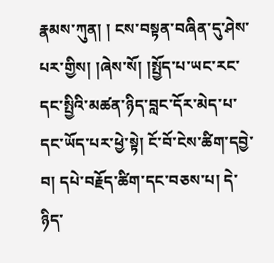རྣམས་ཀུན། ། ངས་བསྟན་བཞིན་དུ་ཤེས་པར་གྱིས། །ཞེས་སོ། །སྤྱོད་པ་ཡང་རང་དང་སྤྱིའི་མཚན་ཉིད་བླང་དོར་མེད་པ་དང་ཡོད་པར་ཕྱེ་སྟེ། ངོ་བོ་ངེས་ཚིག་དབྱེ་བ། དཔེ་བརྗོད་ཚིག་དང་བཅས་པ། དེ་ཉིད་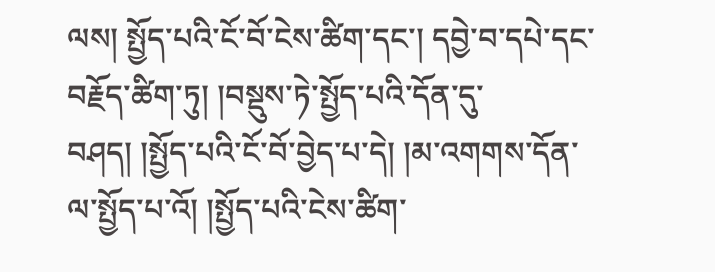ལས། སྤྱོད་པའི་ངོ་བོ་ངེས་ཚིག་དང་། དབྱེ་བ་དཔེ་དང་བརྗོད་ཚིག་ཏུ། །བསྡུས་ཏེ་སྤྱོད་པའི་དོན་དུ་བཤད། །སྤྱོད་པའི་ངོ་བོ་བྱེད་པ་དེ། །མ་འགགས་དོན་ལ་སྤྱོད་པ་འོ། །སྤྱོད་པའི་ངེས་ཚིག་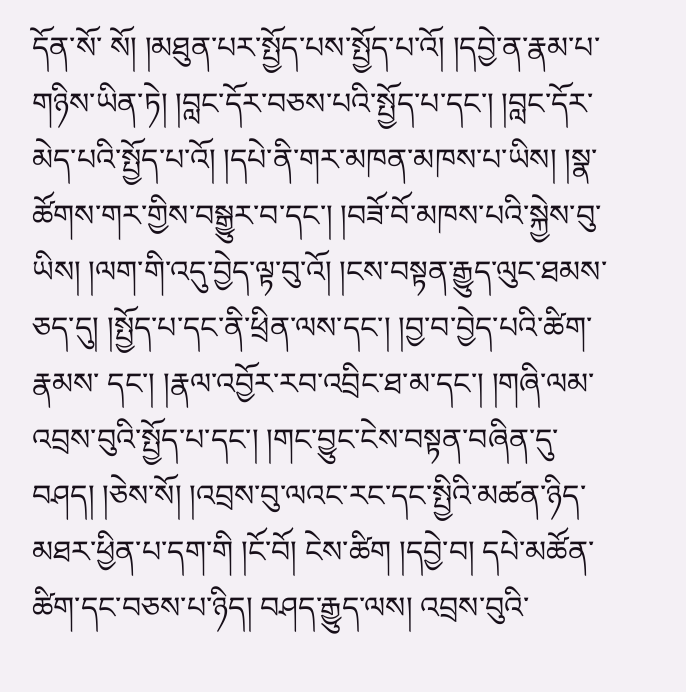དོན་སོ་ སོ། །མཐུན་པར་སྤྱོད་པས་སྤྱོད་པ་འོ། །དབྱེ་ན་རྣམ་པ་གཉིས་ཡིན་ཏེ། །བླང་དོར་བཅས་པའི་སྤྱོད་པ་དང་། །བླང་དོར་མེད་པའི་སྤྱོད་པ་འོ། །དཔེ་ནི་གར་མཁན་མཁས་པ་ཡིས། །སྣ་ཚོགས་གར་གྱིས་བསྒྱུར་བ་དང་། །བཟོ་བོ་མཁས་པའི་སྐྱེས་བུ་ཡིས། །ལག་གི་འདུ་བྱེད་ལྟ་བུ་འོ། །ངས་བསྟན་རྒྱུད་ལུང་ཐམས་ཅད་དུ། །སྤྱོད་པ་དང་ནི་ཕྲིན་ལས་དང་། །བྱ་བ་བྱེད་པའི་ཚིག་རྣམས་ དང་། །རྣལ་འབྱོར་རབ་འབྲིང་ཐ་མ་དང་། །གཞི་ལམ་འབྲས་བུའི་སྤྱོད་པ་དང་། །གང་བྱུང་ངེས་བསྟན་བཞིན་དུ་བཤད། །ཅེས་སོ། །འབྲས་བུ་ལའང་རང་དང་སྤྱིའི་མཚན་ཉིད་མཐར་ཕྱིན་པ་དག་གི །ངོ་བོ། ངེས་ཚིག །དབྱེ་བ། དཔེ་མཚོན་ཚིག་དང་བཅས་པ་ཉིད། བཤད་རྒྱུད་ལས། འབྲས་བུའི་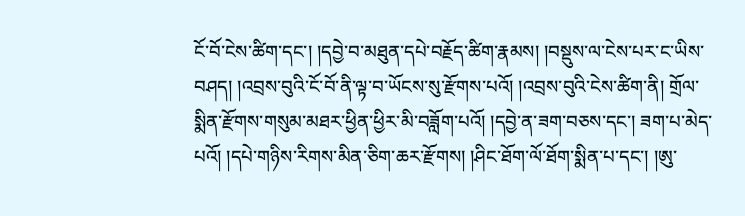ངོ་བོ་ངེས་ཚིག་དང་། །དབྱེ་བ་མཐུན་དཔེ་བརྗོད་ཚིག་རྣམས། །བསྡུས་ལ་ངེས་པར་ང་ཡིས་བཤད། །འབྲས་བུའི་ངོ་བོ་ནི་ལྟ་བ་ཡོངས་སུ་རྫོགས་པའོ། །འབྲས་བུའི་ངེས་ཚིག་ནི། གྲོལ་སྨིན་རྫོགས་གསུམ་མཐར་ཕྱིན་ཕྱིར་མི་བཟློག་པའོ། །དབྱེ་ན་ཟག་བཅས་དང་། ཟག་པ་མེད་པའོ། །དཔེ་གཉིས་རིགས་མིན་ཅིག་ཆར་རྫོགས། །ཤིང་ཐོག་ལོ་ཐོག་སྨིན་པ་དང་། །ཨུ་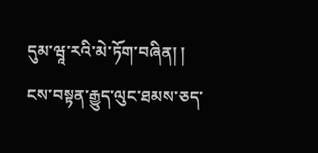དུམ་ཝཱ་རའི་མེ་ཏོག་བཞིན། ། ངས་བསྟན་རྒྱུད་ལུང་ཐམས་ཅད་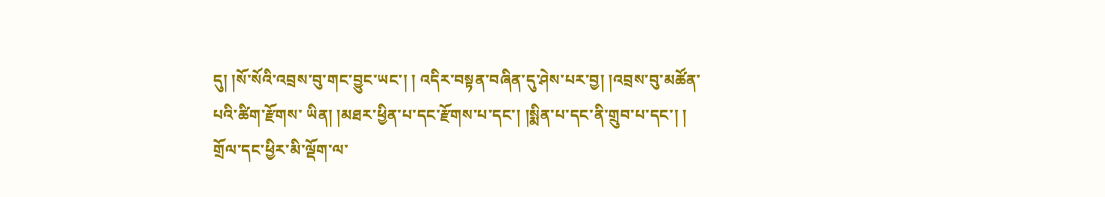དུ། །སོ་སོའི་འབྲས་བུ་གང་བྱུང་ཡང་། ། འདིར་བསྟན་བཞིན་དུ་ཤེས་པར་བྱ། །འབྲས་བུ་མཚོན་པའི་ཚིག་རྫོགས་ ཡིན། །མཐར་ཕྱིན་པ་དང་རྫོགས་པ་དང་། །སྨིན་པ་དང་ནི་གྲུབ་པ་དང་། ། གྲོལ་དང་ཕྱིར་མི་ལྡོག་ལ་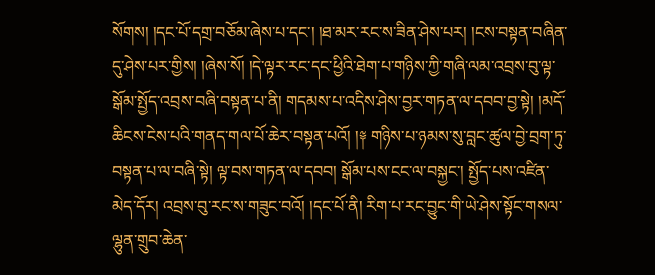སོགས། །དང་པོ་དགྲ་བཅོམ་ཞེས་པ་དང་། །ཐ་མར་རང་ས་ཟིན་ཤེས་པར། །ངས་བསྟན་བཞིན་དུ་ཤེས་པར་གྱིས། །ཞེས་སོ། །དེ་ལྟར་རང་དང་ཕྱིའི་ཐེག་པ་གཉིས་ཀྱི་གཞི་ལམ་འབྲས་བུ་ལྟ་སྒོམ་སྤྱོད་འབྲས་བཞི་བསྟན་པ་ནི། གདམས་པ་འདིས་ཤེས་བྱར་གཏན་ལ་དབབ་བྱ་སྟེ། །མདོ་ཆིངས་ངེས་པའི་གནད་གལ་པོ་ཆེར་བསྟན་པའོ། །༈ གཉིས་པ་ཉམས་སུ་བླང་ཚུལ་བྱེ་བྲག་ཏུ་བསྟན་པ་ལ་བཞི་སྟེ། ལྟ་བས་གཏན་ལ་དབབ། སྒོམ་པས་ངང་ལ་བསྐྱང་། སྤྱོད་པས་འཛིན་མེད་དོར། འབྲས་བུ་རང་ས་གཟུང་བའོ། །དང་པོ་ནི། རིག་པ་རང་བྱུང་གི་ཡེ་ཤེས་སྟོང་གསལ་ལྷུན་གྲུབ་ཆེན་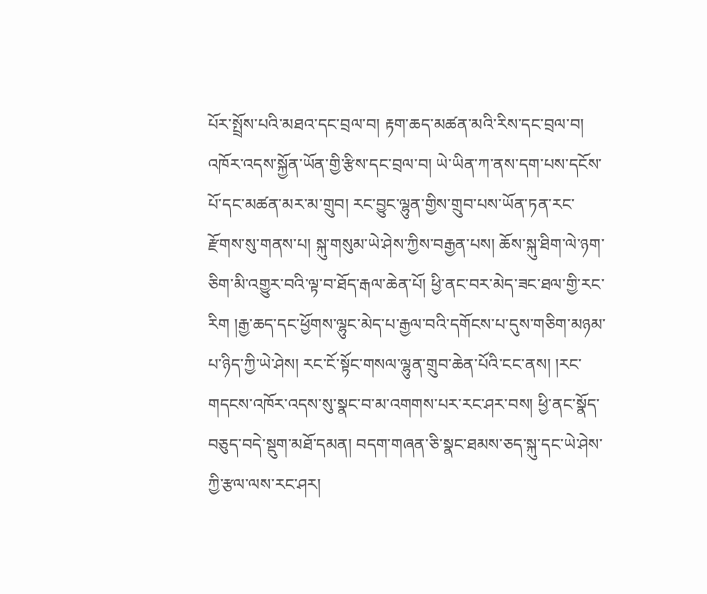པོར་སྤྲོས་པའི་མཐའ་དང་བྲལ་བ། རྟག་ཆད་མཚན་མའི་རིས་དང་བྲལ་བ། འཁོར་འདས་སྐྱོན་ཡོན་གྱི་རྩིས་དང་བྲལ་བ། ཡེ་ཡིན་ཀ་ནས་དག་པས་དངོས་པོ་དང་མཚན་མར་མ་གྲུབ། རང་བྱུང་ལྷུན་གྱིས་གྲུབ་པས་ཡོན་ཏན་རང་རྫོགས་སུ་གནས་པ། སྐུ་གསུམ་ཡེ་ཤེས་ཀྱིས་བརྒྱན་པས། ཆོས་སྐུ་ཐིག་ལེ་ཉག་ཅིག་མི་འགྱུར་བའི་ལྟ་བ་ཐོད་རྒལ་ཆེན་པོ། ཕྱི་ནང་བར་མེད་ཟང་ཐལ་གྱི་རང་རིག །རྒྱ་ཆད་དང་ཕྱོགས་ལྷུང་མེད་པ་རྒྱལ་བའི་དགོངས་པ་དུས་གཅིག་མཉམ་པ་ཉིད་ཀྱི་ཡེ་ཤེས། རང་ངོ་སྟོང་གསལ་ལྷུན་གྲུབ་ཆེན་པོའི་ངང་ནས། །རང་གདངས་འཁོར་འདས་སུ་སྣང་བ་མ་འགགས་པར་རང་ཤར་བས། ཕྱི་ནང་སྣོད་བཅུད་བདེ་སྡུག་མཐོ་དམན། བདག་གཞན་ཅི་སྣང་ཐམས་ཅད་སྐུ་དང་ཡེ་ཤེས་ཀྱི་རྩལ་ལས་རང་ཤར།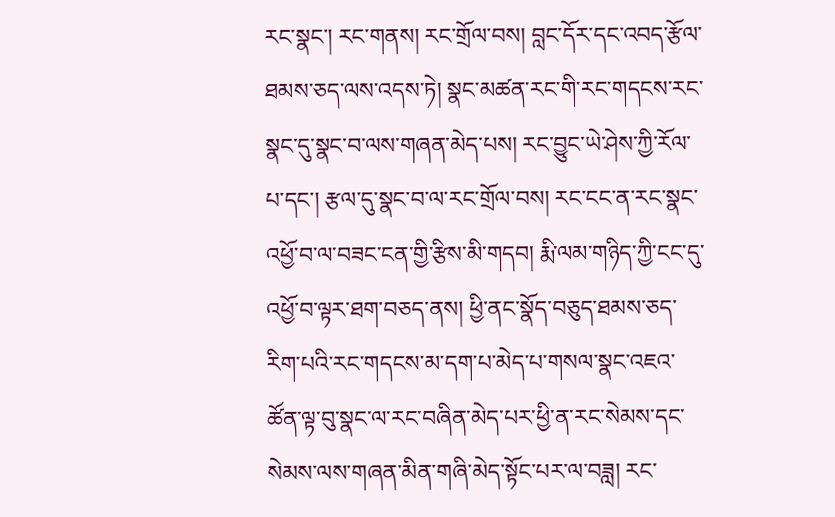རང་སྣང་། རང་གནས། རང་གྲོལ་བས། བླང་དོར་དང་འབད་རྩོལ་ཐམས་ཅད་ལས་འདས་ཏེ། སྣང་མཚན་རང་གི་རང་གདངས་རང་སྣང་དུ་སྣང་བ་ལས་གཞན་མེད་པས། རང་བྱུང་ཡེ་ཤེས་ཀྱི་རོལ་པ་དང་། རྩལ་དུ་སྣང་བ་ལ་རང་གྲོལ་བས། རང་ངང་ན་རང་སྣང་འཕྱོ་བ་ལ་བཟང་ངན་གྱི་རྩིས་མི་གདབ། རྨི་ལམ་གཉིད་ཀྱི་ངང་དུ་འཕྱོ་བ་ལྟར་ཐག་བཅད་ནས། ཕྱི་ནང་སྣོད་བཅུད་ཐམས་ཅད་རིག་པའི་རང་གདངས་མ་དག་པ་མེད་པ་གསལ་སྣང་འཇའ་ཚོན་ལྟ་བུ་སྣང་ལ་རང་བཞིན་མེད་པར་ཕྱི་ན་རང་སེམས་དང་སེམས་ལས་གཞན་མིན་གཞི་མེད་སྟོང་པར་ལ་བཟླ། རང་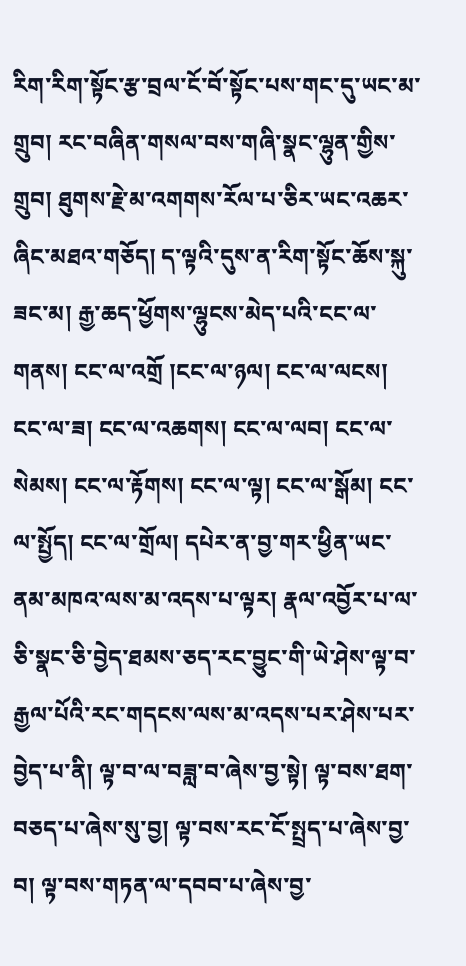རིག་རིག་སྟོང་རྩ་བྲལ་ངོ་བོ་སྟོང་པས་གང་དུ་ཡང་མ་གྲུབ། རང་བཞིན་གསལ་བས་གཞི་སྣང་ལྷུན་གྱིས་གྲུབ། ཐུགས་རྗེ་མ་འགགས་རོལ་པ་ཅིར་ཡང་འཆར་ཞིང་མཐའ་གཅོད། ད་ལྟའི་དུས་ན་རིག་སྟོང་ཆོས་སྐུ་ཟང་མ། རྒྱ་ཆད་ཕྱོགས་ལྷུངས་མེད་པའི་ངང་ལ་གནས། ངང་ལ་འགྲོ །ངང་ལ་ཉལ། ངང་ལ་ལངས། ངང་ལ་ཟ། ངང་ལ་འཆགས། ངང་ལ་ལབ། ངང་ལ་སེམས། ངང་ལ་རྟོགས། ངང་ལ་ལྟ། ངང་ལ་སྒོམ། ངང་ལ་སྤྱོད། ངང་ལ་གྲོལ། དཔེར་ན་བྱ་གར་ཕྱིན་ཡང་ནམ་མཁའ་ལས་མ་འདས་པ་ལྟར། རྣལ་འབྱོར་པ་ལ་ཅི་སྣང་ཅི་བྱེད་ཐམས་ཅད་རང་བྱུང་གི་ཡེ་ཤེས་ལྟ་བ་རྒྱལ་པོའི་རང་གདངས་ལས་མ་འདས་པར་ཤེས་པར་བྱེད་པ་ནི། ལྟ་བ་ལ་བཟླ་བ་ཞེས་བྱ་སྟེ། ལྟ་བས་ཐག་བཅད་པ་ཞེས་སུ་བྱ། ལྟ་བས་རང་ངོ་སྤྲད་པ་ཞེས་བྱ་བ། ལྟ་བས་གཏན་ལ་དབབ་པ་ཞེས་བྱ་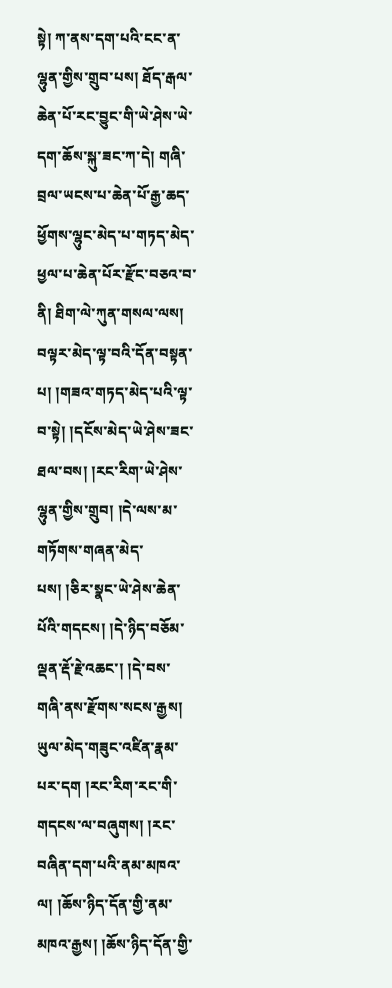སྟེ། ཀ་ནས་དག་པའི་ངང་ན་ལྷུན་གྱིས་གྲུབ་པས། ཐོད་རྒལ་ཆེན་པོ་རང་བྱུང་གི་ཡེ་ཤེས་ཡེ་དག་ཆོས་སྐུ་ཟང་ཀ་དེ། གཞི་བྲལ་ཡངས་པ་ཆེན་པོ་རྒྱ་ཆད་ཕྱོགས་ལྷུང་མེད་པ་གཏད་མེད་ཕྱལ་པ་ཆེན་པོར་རྫོང་བཅའ་བ་ནི། ཐིག་ལེ་ཀུན་གསལ་ལས། བལྟར་མེད་ལྟ་བའི་དོན་བསྟན་པ། །གཟའ་གཏད་མེད་པའི་ལྟ་བ་སྟེ། །དངོས་མེད་ཡེ་ཤེས་ཟང་ཐལ་བས། །རང་རིག་ཡེ་ཤེས་ལྷུན་གྱིས་གྲུབ། །དེ་ལས་མ་གཏོགས་གཞན་མེད་པས། །ཅིར་སྣང་ཡེ་ཤེས་ཆེན་པོའི་གདངས། །དེ་ཉིད་བཅོམ་ལྡན་རྡོ་རྗེ་འཆང་། །དེ་བས་གཞི་ནས་རྫོགས་སངས་རྒྱས། ཡུལ་མེད་གཟུང་འཛིན་རྣམ་པར་དག །རང་རིག་རང་གི་གདངས་ལ་བཞུགས། །རང་བཞིན་དག་པའི་ནམ་མཁའ་ལ། །ཆོས་ཉིད་དོན་གྱི་ནམ་མཁའ་རྒྱས། །ཆོས་ཉིད་དོན་གྱི་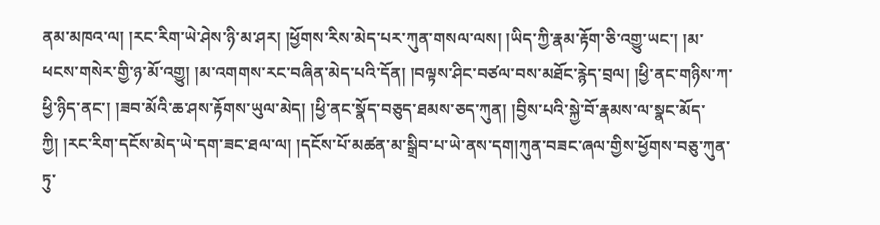ནམ་མཁའ་ལ། །རང་རིག་ཡེ་ཤེས་ཉི་མ་ཤར། །ཕྱོགས་རིས་མེད་པར་ཀུན་གསལ་ལས། །ཡིད་ཀྱི་རྣམ་རྟོག་ཅི་འགྱུ་ཡང་། །མ་ཕངས་གསེར་གྱི་ཉ་མོ་འགྱུ། །མ་འགགས་རང་བཞིན་མེད་པའི་དོན། །བལྟས་ཤིང་བཙལ་བས་མཐོང་རྙེད་བྲལ། །ཕྱི་ནང་གཉིས་ཀ་ཕྱི་ཉིད་ནང་། །ཟབ་མོའི་ཆ་ཤས་རྟོགས་ཡུལ་མེད། །ཕྱི་ནང་སྣོད་བཅུད་ཐམས་ཅད་ཀུན། །བྱིས་པའི་སྐྱེ་བོ་རྣམས་ལ་སྣང་མོད་ཀྱི། །རང་རིག་དངོས་མེད་ཡེ་དག་ཟང་ཐལ་ལ། །དངོས་པོ་མཚན་མ་སྒྲིབ་པ་ཡེ་ནས་དག།ཀུན་བཟང་ཞལ་གྱིས་ཕྱོགས་བཅུ་ཀུན་ཏུ་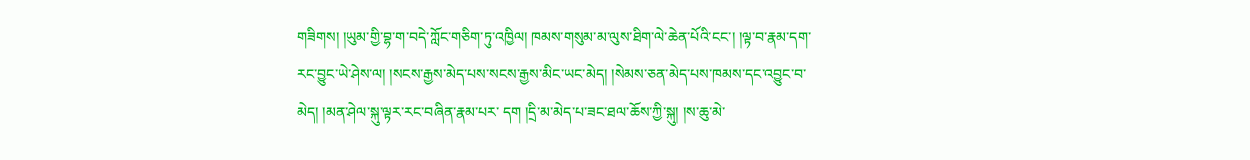གཟིགས། །ཡུམ་གྱི་བྷ་ག་བདེ་ཀློང་གཅིག་ཏུ་འཁྱིལ། ཁམས་གསུམ་མ་ལུས་ཐིག་ལེ་ཆེན་པོའི་ངང་། །ལྟ་བ་རྣམ་དག་རང་བྱུང་ཡེ་ཤེས་ལ། །སངས་རྒྱས་མེད་པས་སངས་རྒྱས་མིང་ཡང་མེད། །སེམས་ཅན་མེད་པས་ཁམས་དང་འབྱུང་བ་མེད། །མན་ཤེལ་སྐུ་ལྟར་རང་བཞིན་རྣམ་པར་ དག །དྲི་མ་མེད་པ་ཟང་ཐལ་ཆོས་ཀྱི་སྐུ། །ས་ཆུ་མེ་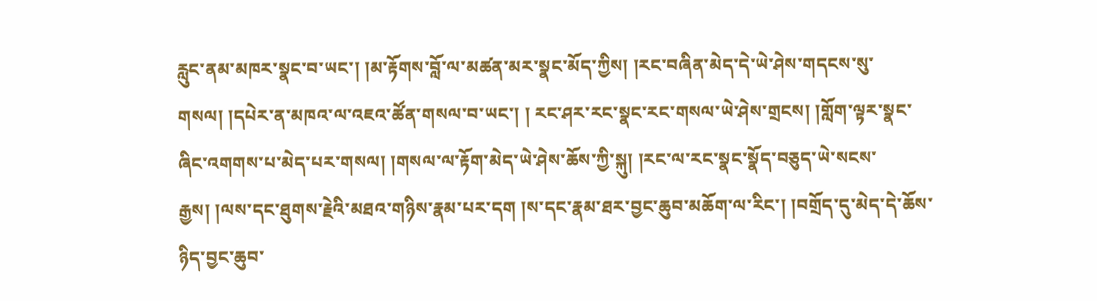རླུང་ནམ་མཁར་སྣང་བ་ཡང་། །མ་རྟོགས་བློ་ལ་མཚན་མར་སྣང་མོད་ཀྱིས། །རང་བཞིན་མེད་དེ་ཡེ་ཤེས་གདངས་སུ་གསལ། །དཔེར་ན་མཁའ་ལ་འཇའ་ཚོན་གསལ་བ་ཡང་། ། རང་ཤར་རང་སྣང་རང་གསལ་ཡེ་ཤེས་གྲངས། །གློག་ལྟར་སྣང་ཞིང་འགགས་པ་མེད་པར་གསལ། །གསལ་ལ་རྟོག་མེད་ཡེ་ཤེས་ཆོས་ཀྱི་སྐུ། །རང་ལ་རང་སྣང་སྣོད་བཅུད་ཡེ་སངས་རྒྱས། །ལས་དང་ཐུགས་རྗེའི་མཐའ་གཉིས་རྣམ་པར་དག །ས་དང་རྣམ་ཐར་བྱང་ཆུབ་མཆོག་ལ་རིང་། །བགྲོད་དུ་མེད་དེ་ཆོས་ཉིད་བྱང་ཆུབ་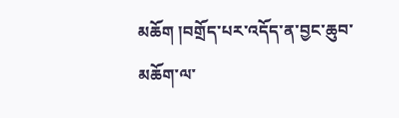མཆོག །བགྲོད་པར་འདོད་ན་བྱང་ཆུབ་མཆོག་ལ་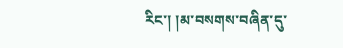རིང་། །མ་བསགས་བཞིན་དུ་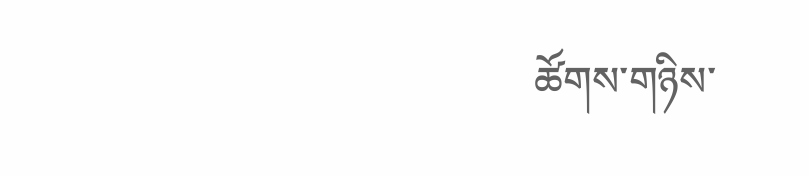ཚོགས་གཉིས་